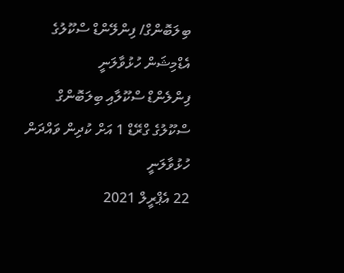ބިލަބޮންގް/ ފިންލޭންޑް ސްކޫލުގެ އެޑްމިޝަން ހުޅުވާލަނީ
ފިންލެންޑް ސްކޫލާއި ބިލަބޮންގް ސްކޫލުގެ ގްރޭޑް 1 އަށް ކުދިން ވައްދަން ހުޅުވާލަނީ
22 އެޕްރީލް 2021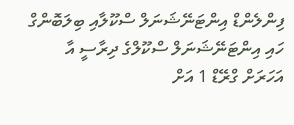ފިންލެންޑް އިންޓަނޭޝަނަލް ސްކޫލާއި ބިލަބޮންގް ހައި އިންޓަނޭޝަނަލް ސްކޫލްގެ ދިރާސީ އާ އަހަރަށް ގްރޭޑް 1 އަށް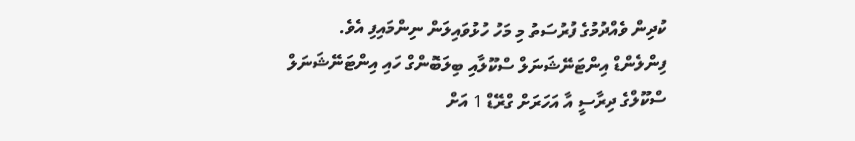ކުދިން ވެއްދުމުގެ ފުރުސަތު މި މަހު ހުޅުވައިލަން ނިންމައިފި އެވެ.
ފިންލެންޑް އިންޓަނޭޝަނަލް ސްކޫލާއި ބިލަބޮންގް ހައި އިންޓަނޭޝަނަލް ސްކޫލްގެ ދިރާސީ އާ އަހަރަށް ގްރޭޑް 1 އަށް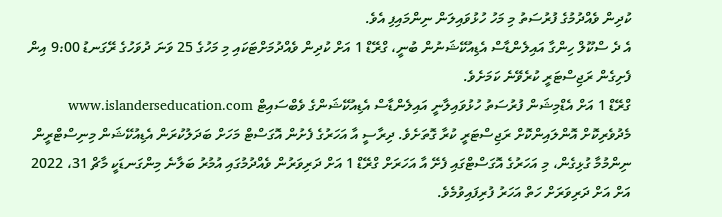ކުދިން ވެއްދުމުގެ ފުރުސަތު މި މަހު ހުޅުވައިލަން ނިންމައިފި އެވެ.
އެ ދެ ސްކޫލް ހިންގާ އައިލެންޑާސް އެޑިއުކޭޝަނުން ބުނީ، ގްރޭޑް 1 އަށް ކުދިން ވެއްދުމަށްޓަކައި މި މަހުގެ 25 ވަނަ ދުވަހުގެ ރޭގަނޑު 9:00 އިން ފެށިގެން ރަޖިސްޓަރީ ކުރެވޭނެ ކަމަށެވެ.
ގްރޭޑް 1 އަށް އެޑްމިޝަން ފުރުސަތު ހުޅުވައިލާނީ އައިލެންޑާސް އެޑިއުކޭޝަންގެ ވެބްސައިޓް www.islanderseducation.com މެދުވެރިކޮށް އޮންލައިންކޮށް ރަޖިސްޓަރީ ކުރާ ގޮތަށެވެ. ދިރާސީ އާ އަހަރުގެ ފެށުން އޮގަސްޓް މަހަށް ބަދަލުކުރަން އެޑިއުކޭޝަން މިނިސްޓްރީން ނިންމުމާ ގުޅިގެން، މި އަހަރުގެ އޮގަސްޓްގައި ފެށޭ އާ އަހަރަށް ގްރޭޑް 1 އަށް ދަރިވަރުން ވެއްދުމުގައި އުމުރު ބަލާނެ މިންގަނޑަކީ މާޗް 31، 2022 އަށް އަށް ދަރިވަރަށް ހަތް އަހަރު ފުރިފައިވުމެވެ.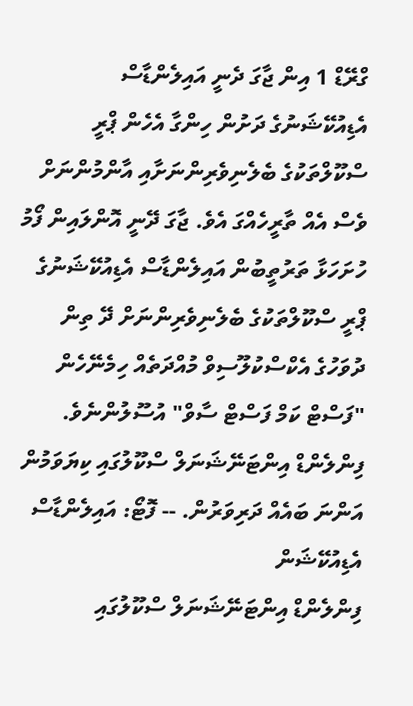ގްރޭޑް 1 އިން ޖާގަ ދެނީ އައިލެންޑާސް އެޑިއުކޭޝަނުގެ ދަށުން ހިންގާ އެހެން ޕްރީ ސްކޫލްތަކުގެ ބެލެނިވެރިންނަށާއި އާންމުންނަށް ވެސް އެއް ތާރީހެއްގަ އެވެ. ޖާގަ ދޭނީ އޮންލައިން ފޯމު ހުށަހަޅާ ތަރުތީބުން އައިލެންޑާސް އެޑިއުކޭޝަނުގެ ޕްރީ ސްކޫލްތަކުގެ ބެލެނިވެރިންނަށް ދޭ ތިން ދުވަހުގެ އެކްސްކުލޫސިވް މުއްދަތެއް ހިމެނޭހެން "ފަސްޓް ކަމް ފަސްޓް ސާވް" އުސޫލުންނެވެ.
ފިންލެންޑް އިންޓަނޭޝަނަލް ސްކޫލުގައި ކިޔަވަމުން އަންނަ ބައެއް ދަރިވަރުން. -- ފޮޓޯ: އައިލެންޑާސް އެޑިއުކޭޝަން
ފިންލެންޑް އިންޓަނޭޝަނަލް ސްކޫލުގައި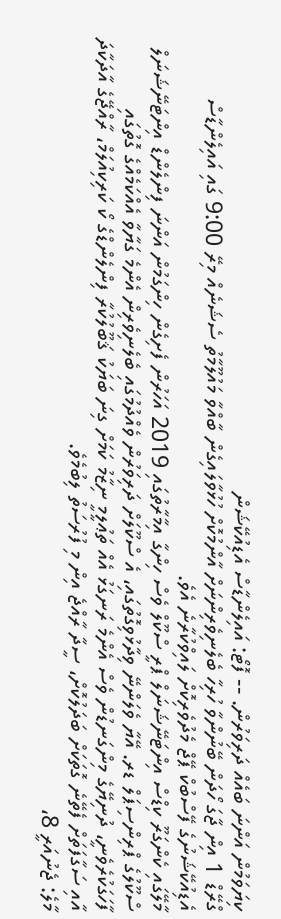ކިޔަވަމުން އަންނަ ބައެއް ދަރިވަރުން. -- ފޮޓޯ: އައިލެންޑާސް އެޑިއުކޭޝަން
ގްރޭޑް 1 އިން ޖާގަ ހޯދަން ބޭނުންވާ ހުރިހާ ބެލެނިވެރިންނަށް އާންމުކޮށް ހުޅުވާލައިގެން ބާއްވާ މައުލޫމާތު ސެޝަނެއް މިރޭ 9:00 ގައި އައިލެންޑާސް އެޑިއުކޭޝަނުގެ ފޭސްބުކް ޕޭޖް މެދުވެރިކޮށް ލައިވްކުރާނެ އެވެ.
މާލޭގައި ކެންގަރޫ ކިޑްސް އިންޓަނޭޝަނަލް ޕްރީ ސްކޫލް ވެސް ހިންގާ އިމާރާތުގައި 2019 އަހަރުން ފެށިގެން ހިންގަމުން އަންނަ ފިންލެންޑް އިންޓަނޭޝަނަލް ސްކޫލުގެ ޕްރިންސިޕަލް ޑރ. އޭޔާ ވެލަންނޭ ވިދާޅުވިގޮތުގައި، އެ ސްކޫލަށް ދަރިވަރުން ވެއްދުމުގައި ބެލެނިވެރިން އެންމެ ގަޔާވާ އެއްކަމެއްގެ ގޮތުގައި ފާހަގަކުރެވެނީ، ދުނިޔޭގެ މިންގަނޑުން ވެސް އެންމެ ރަނގަޅު އެއް ތަޢުލީމީ ނިޒާމު ކަމަށް ގިނަ ބަޔަކު ޤަބޫލުކުރާ ފިންލެންޑްގެ ކޯ ކަރިކިއުލަމް، ރާއްޖޭގެ އާދަކާދަ އާއި ސަގާފަތަށް ފެތޭނެ ގޮތަކަށް ބަދަލުކޮށް، ސީދާ ރާއްޖެ އިން މި ފުރުސަތު ލިބުމެވެ.
މާލެ: ޖެނުއަރީ 8،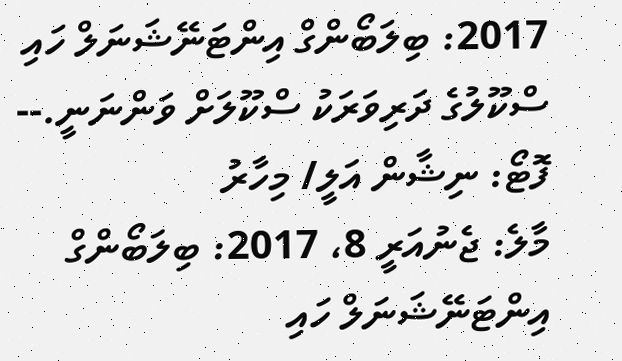2017: ބިލަބޯންގް އިންޓަނޭޝަނަލް ހައި ސްކޫލުގެ ދަރިވަރަކު ސްކޫލަށް ވަންނަނީ.-- ފޮޓޯ: ނިޝާން އަލީ/ މިހާރު
މާލެ: ޖެނުއަރީ 8، 2017: ބިލަބޯންގް އިންޓަނޭޝަނަލް ހައި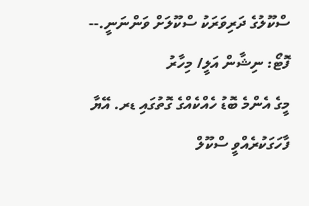ސްކޫލުގެ ދަރިވަރަކު ސްކޫލަށް ވަންނަނީ.-- ފޮޓޯ: ނިޝާން އަލީ/ މިހާރު
މީގެ އެންމެ ބޮޑު ހެއްކެއްގެ ގޮތުގައި ޑރ. އޭޔާ ފާހަގަކުރެއްވީ ސްކޫލް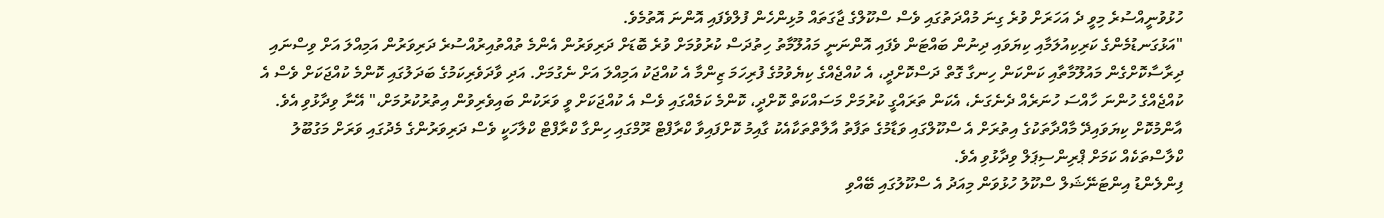ހުޅުވުނީއްސުރެ މިވީ ދެ އަހަރަށް ވުރެ ގިނަ މުއްދަތުގައި ވެސް ސްކޫލްގެ ޖާގަތައް މުޅިންހެން ފުލްވެފައި އޮންނަ އޮތުމެވެ.
"އަޅުގަނޑުމެންގެ ކަރިކިއުލަމާއި ކިޔަވައި ދިނުން ބައްޓަން ވެފައި އޮންނަނީ މައުލޫމާތު ހިތުދަސް ކުރުވުމަށް ވުރެ ބޮޑަށް ދަރިވަރުން އެންމެ ތުއްތުއިރުއްސުރެ ދަރިވަރުން އަމިއްލަ އަށް ވިސްނައި ދިރާސާކޮށްގެން މައުލޫމާތާއި ކަންކަން ހިނގާ ގޮތް ދަސްކޮށްދީ، އެ ކުއްޖެއްގެ ކިޔެވުމުގެ ފުރިހަމަ ޒިންމާ އެ ކުއްޖަކު އަމިއްލަ އަށް ނެގުމަށް. އަދި ވާދަވެރިކަމުގެ ބަދަލުގައި ކޮންމެ ކުއްޖަކަށް ވެސް އެ ކުއްޖެއްގެ ހުންނަ ހާއްސަ ހުނަރެއް ދެނެގަނެ، އެކަން ތަރައްގީ ކުރުމަށް މަސައްކަތް ކޮށްދީ، ކޮންމެ ކަމެއްގައި ވެސް އެ ކުއްޖަކަށް ވީ ވަރަކުން ބައިވެރިވުން އިތުރުކުރުމަށް،" އޭނާ ވިދާޅުވި އެވެ.
އާންމުކޮށް ކިޔަވައިދޭ މާއްދާތަކުގެ އިތުރަށް އެ ސްކޫލްގައި ވަޑާމުގެ ތަފާތު އާލާތްތަކާއެކު ގާއިމު ކޮށްފައިވާ ކްރާފްޓް ރޫމްގައި ހިންގާ ކްރާފްޓް ކްލާހަކީ ވެސް ދަރިވަރުންގެ މެދުގައި ވަރަށް މަގުބޫލު ކްލާސްތަކެއް ކަމަށް ޕްރިންސިޕަލް ވިދާޅުވި އެވެ.
ފިންލެންޑު އިންޓަނޭޝަލް ސްކޫލު ހުޅުވަން މިއަދު އެ ސްކޫލުގައި ބޭއްވި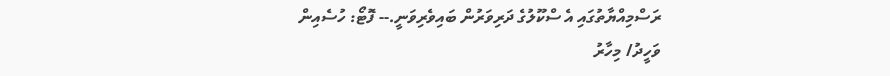ރަސްމިއްޔާތުގައި އެ ސްކޫލުގެ ދަރިވަރުން ބައިވެރިވަނީ.-- ފޮޓޯ: ހުސެއިން ވަހީދު/ މިހާރު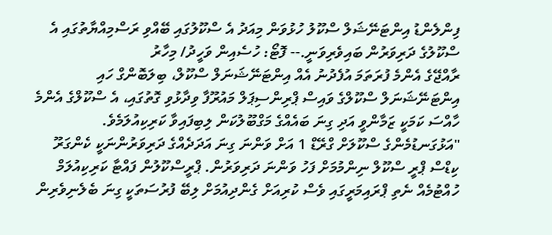ފިންލެންޑު އިންޓަނޭޝަލް ސްކޫލު ހުޅުވަން މިއަދު އެ ސްކޫލުގައި ބޭއްވި ރަސްމިއްޔާތުގައި އެ ސްކޫލުގެ ދަރިވަރުން ބައިވެރިވަނީ.-- ފޮޓޯ: ހުސެއިން ވަހީދު/ މިހާރު
ރާއްޖޭގެ އެންމެ ފުރަތަމަ އުފެދުނު އެއް އިންޓަނޭޝަނަލް ސްކޫލް، ބިލަބޮންގް ހައި އިންޓަނޭޝަނަލް ސްކޫލްގެ ވައިސް ޕްރިންސިޕަލް މައުރޫފާ ވިދާޅުވި ގޮތުގައި، އެ ސްކޫލްގެ އެންމެ ހާއްސަ ކަމަކީ ޒަމާންވީ އަދި ގިނަ ބައެއްގެ މަގްބޫލުކަން ލިބިފައިވާ ކަރިކިއުލަމެވެ.
"އަޅުގަނޑުމެންގެ ސްކޫލަށް ގްރޭޑް 1 އަށް ވަންނަ ގިނަ އަދަދެއްގެ ދަރިވަރުންނަކީ ކެންގަރޫ ކިޑްސް ޕްރީ ސްކޫލް ނިންމުމަށް ފަހު ވަންނަ ދަރިވަރުން. ޕްރީސްކޫލުން ފައްޓާ ކަރިކިއުލަމް ހުއްޓުމެއް ނެތި ޕްރައިމަރީގައި ވެސް ކުރިއަށް ގެންދިއުމަށް ލިބޭ ފުރުސަތަކީ ގިނަ ބެލެނިވެރިން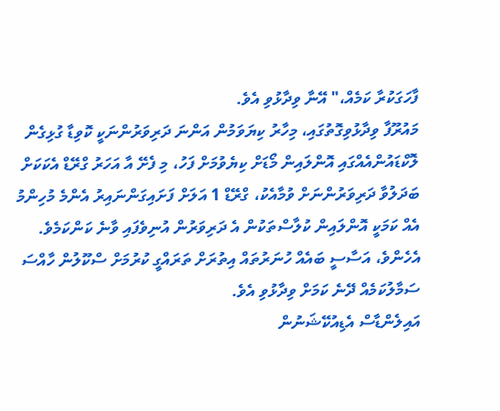ފާހަގަކުރާ ކަމެއް،" އޭނާ ވިދާޅުވި އެވެ.
މައުރޫފާ ވިދާޅުވިގޮތުގައި، މިހާރު ކިޔަވަމުން އަންނަ ދަރިވަރުންނަކީ ކޮވިޑާ ގުޅިގެން ލޮކްޑައުންއެއްގައި އޮންލައިން މޯޑަށް ކިޔެވުމަށް ފަހު، މި ފެށޭ އާ އަހަރު ގްރޭޑް އެކަކަށް ބަދަލުވާ ދަރިވަރުންނަށް ވުމާއެކު، ގްރޭޑް 1 އަލަށް ފަށައިގަންނައިރު އެންމެ މުހިންމު އެއް ކަމަކީ އޮންލައިން ކުލާސްތަކުން އެ ދަރިވަރުން އުނިވެފައި ވާނެ ކަންކަމެވެ. އެހެންވެ، އަސާސީ ބައެއް ހުނަރުތައް އިތުރަށް ތަރައްގީ ކުރުމަށް ސްކޫލުން ހާއްސަ ސަމާލުކަމެއް ދޭނެ ކަމަށް ވިދާޅުވި އެވެ.
އައިލެންޑާސް އެޑިއުކޭޝަނުން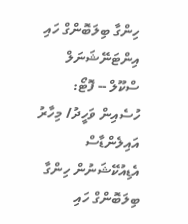ހިންގާ ބިލަބޮންގް ހައި އިންޓަނޭޝަނަލް ސްކޫލް -- ފޮޓޯ: ހުސެއިން ވަހީދު/ މިހާރު
އައިލެންޑާސް އެޑިއުކޭޝަނުން ހިންގާ ބިލަބޮންގް ހައި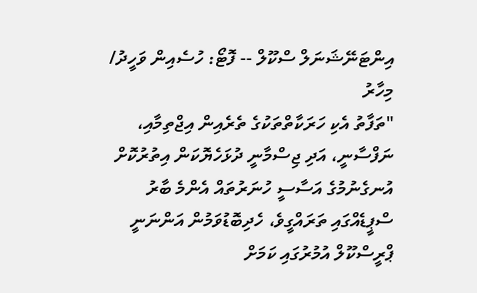އިންޓަނޭޝަނަލް ސްކޫލް -- ފޮޓޯ: ހުސެއިން ވަހީދު/ މިހާރު
"ތަފާތު އެކި ހަރަކާތްތަކުގެ ތެރެއިން އިޖްތިމާއި، ނަފްސާނީ، އަދި ޖިސްމާނީ ދުޅަހެޔޮކަން އިތުރުކޮށް އުނގެނުމުގެ އަސާސީ ހުނަރުތައް އެންމެ ބާރު ސްޕީޑެއްގައި ތަރައްގީވެ، ހެދިބޮޑުވަމުން އަންނަނީ ޕްރީސްކޫލް އުމުރުގައި ކަމަށް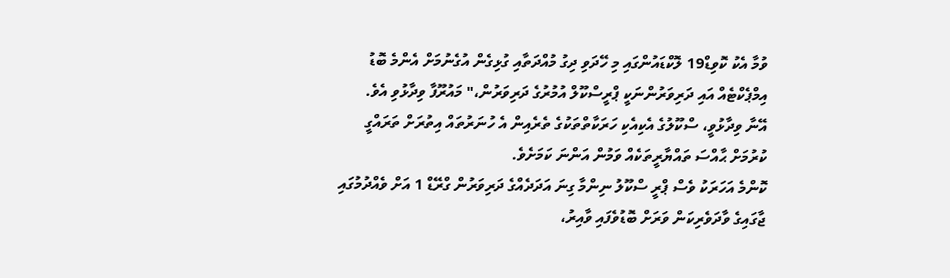ވުމާ އެކު ކޮވިޑް19 ލޮކްޑައުންގައި މި ހޭދަވި ދިގު މުއްދަތާއި ގުޅިގެން އުގެނުމަށް އެންމެ ބޮޑު އިމްޕެކްޓެއް އައި ދަރިވަރުންނަކީ ޕްރީސްކޫލް އުމުރުގެ ދަރިވަރުން،" މައުރޫފާ ވިދާޅުވި އެވެ.
އޭނާ ވިދާޅުވީ، ސްކޫލުގެ އެކިއެކި ހަރަކާތްތަކުގެ ތެރެއިން އެ ހުނަރުތައް އިތުރަށް ތަރައްގީ ކުރުމަށް ޙާއްސަ ތައްޔާރީތަކެއް ވަމުން އަންނަ ކަމަށެވެ.
ކޮންމެ އަހަރަކު ވެސް ޕްރީ ސްކޫލު ނިންމާ ގިނަ އަދަދެއްގެ ދަރިވަރުން ގްރޭޑް 1 އަށް ވެއްދުމުގައި ޖާގައިގެ ވާދަވެރިކަން ވަރަށް ބޮޑުވެފައި ވާއިރު،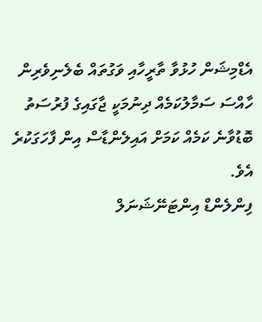އެޑްމިޝަން ހުޅުވާ ތާރީހާއި ވަގުތައް ބެލެނިވެރިން ހާއްސަ ސަމާލުކަމެއް ދިނުމަކީ ޖާގައިގެ ފުރުސަތު ބޮޑުވާނެ ކަމެއް ކަމަށް އައިލެންޑާސް އިން ފާހަގަކުރެ އެވެ.
ފިންލެންޑް އިންޓަނޭޝަނަލް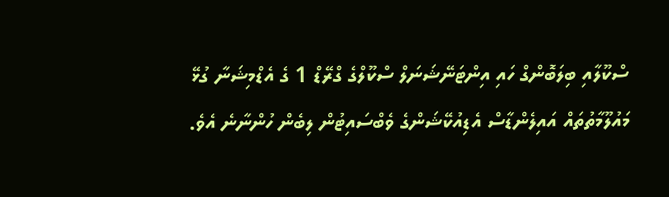ސްކޫލާއި ބިލަބޮންގް ހައި އިންޓަނޭޝަނަލް ސްކޫލްގެ ގްރޭޑް 1 ގެ އެޑްމިޝަނާ ގުޅޭ މައުލޫމާތުތައް އައިލެންޑާސް އެޑިއުކޭޝަންގެ ވެބްސައިޓުން ލިބެން ހުންނާނެ އެވެ.